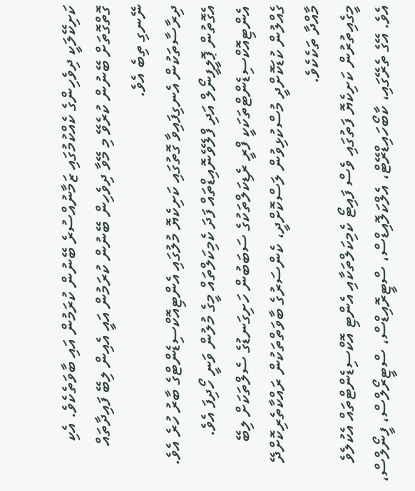ކަށިކޭލަކީ ދިވެހިންގެ ކެއްކުމުގައި ޒަމާނުއްސުރެ ބޭނުން ކުރަމުން އައި ބާވަތެކެވެ. އެކި ގޮތްގޮތަށް ބޭނުން ކުރެވޭ މި މޭވާ ދިވެހިން ބޭނުން ކުރަމުން އައީ އެއިން ލިބޭ ފައިދާތައް ނޭނގި ތިބެ އެވެ.
ދިރާސާތަކުން އެނގިފައިވާ ގޮތުގައި ކަށިކެޔޮ މުލުގައި އެންޓިއޮކްސިޑެންޓްގެ ބާރު ހުރެ އެވެ.
އެގޮތުން ޕޮލީފީނޯލް އަދި ފްލޭވެނޮއިޑްތައް ފަދަ ކެމިކަލްތައް މީގެ މުލުން ވަނީ ހޯދިފަ އެވެ. އެންޓިއޮކްސިޑެންޓްތަކަކީ ފްރީ ރެޑިކަލްތަކުގެ ސަބަބުން ހަށިގަނޑުގެ ސެލްތަކަށް ލިބޭ ގެއްލުން ކުޑަކޮށްދީ މުސްކުޅިވުން ލަސްކޮށްދީ، ކެންސަރުގެ ބާވަތްތަކުން ރައްކާތެރިކޮށްދޭ މާއްދާ ތަކެކެވެ.
މީގެއިތުރުން ކަށިކެޔޮ ފަތުގައި ވެސް ފައިޓޯ ކެމިކަލްތަކާއި އެންޓި އޮކްސިޑެންޓްތައް އެކުލެވެ އެވެ. އޭގެ ތެރޭގައި، ކާބޯހައިޑްރޭޓް، އެލްކަލޮއިޑްސް، ސްޓީރޮއިޑްސް، ސްޓީރޯލްސް، ފީނޯލްސް،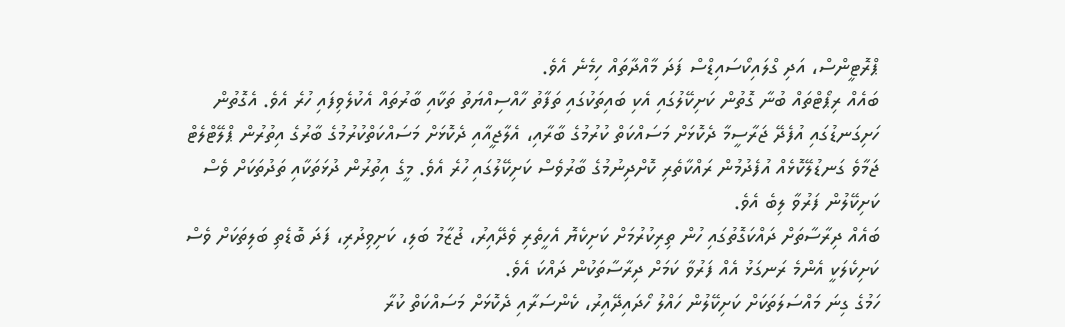ޕްރޮޓީންސް، އަދި ގްލައިކޯސައިޑްސް ފަދަ މާއްދާތައް ހިމެނެ އެވެ.
ބައެއް ރިޕޯޓްތައް ބުނާ ގޮތުން ކަށިކޭލުގައި އެކި ބައިތަކުގައި ތަފާތު ހާއްސިއްޔަތު ތަކާއި ބާރުތައް އެކުލެވިފައި ހުރެ އެވެ. އެގޮތުން ހަށިގަނޑުގައި އުފެދޭ ޖަރާސީމާ ދެކޮޅަށް މަސައްކަތް ކުރުމުގެ ބާރާއި، އެލާޖީއާއި ދެކޮޅަށް މަސައްކަތްކުރުމުގެ ބާރުގެ އިތުރުން ޕްލޭޓްލެޓް ޖަމާވެ ގަނޑުލޭކޮޅެއް އުފެދުމުން ރައްކާތެރި ކޮށްދިނުމުގެ ބާރުވެސް ކަށިކޭލުގައި ހުރެ އެވެ. މީގެ އިތުރުން ދުޅަތަކާއި ތަދުތަކަށް ވެސް ކަށިކޭލުން ފަރުވާ ލިބެ އެވެ.
ބައެއް ދިރާސާތަށް ދައްކަގޮތުގައި ހުން ތިރިކުރުމަށް ކަށިކެޔޮ އެހީތެރި ވެދޭއިރު، ޖުޒާމު ބަލި، ކަށިވިދުރި، ފަދަ ބޮޑެތި ބަލިތަކަށް ވެސް ކަށިކެލަކީ އެންމެ ރަނގަޅު އެއް ފަރުވާ ކަމަށް ދިރާސާތަކުން ދައްކަ އެވެ.
ހަމުގެ ގިނަ މައްސަލަތަކަށް ކަށިކޭލުން ހައްލު ހޯދައިދޭއިރު، ކެންސަރާއި ދެކޮޅަށް މަސައްކަތް ކުރާ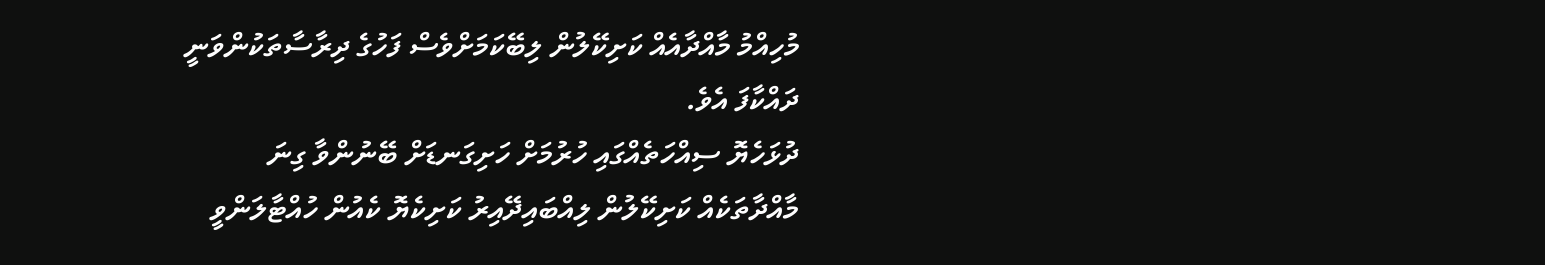މުހިއްމު މާއްދާއެއް ކަށިކޭލުން ލިބޭކަމަށްވެސް ފަހުގެ ދިރާސާތަކުންވަނީ ދައްކާފަ އެވެ.
ދުޅަހެޔޮ ސިއްހަތެއްގައި ހުރުމަށް ހަށިގަނޑަށް ބޭނުންވާ ގިނަ މާއްދާތަކެއް ކަށިކޭލުން ލިއްބައިދޭއިރު ކަށިކެޔޮ ކެއުން ހުއްޓާލަންވީ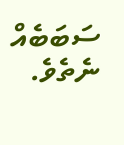ސަބަބެއް ނެތެވެ.